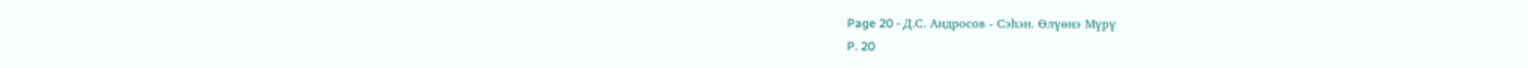Page 20 - Д.С. Андросов - Сэһэн. Өлүөнэ Мүрү
P. 20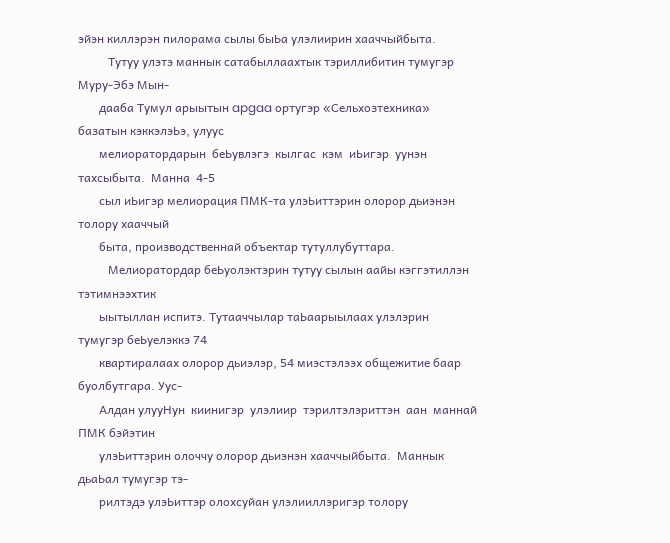эйэн киллэрэн пилорама сылы быЬа улэлиирин хааччыйбыта.
          Тутуу улэтэ маннык сатабыллаахтык тэриллибитин тумугэр Муру-Эбэ Мын-
       дааба Тумул арыытын apgaa ортугэр «Сельхозтехника» базатын кэккэлэЬэ, улуус
       мелиоратордарын  беЬувлэгэ  кылгас  кэм  иЬигэр  уунэн  тахсыбыта.  Манна  4-5
       сыл иЬигэр мелиорация ПМК-та улэЬиттэрин олорор дьиэнэн толору хааччый
       быта, производственнай объектар тутуллубуттара.
          Мелиоратордар беЬуолэктэрин тутуу сылын аайы кэггэтиллэн тэтимнээхтик
       ыытыллан испитэ. Тутааччылар таЬаарыылаах улэлэрин тумугэр беЬуелэккэ 74
       квартиралаах олорор дьиэлэр, 54 миэстэлээх общежитие баар буолбутгара. Уус-
       Алдан улууНун  киинигэр  улэлиир  тэрилтэлэриттэн  аан  маннай  ПМК бэйэтин
       улэЬиттэрин олоччу олорор дьиэнэн хааччыйбыта.  Маннык дьаЬал тумугэр тэ-
       рилтэдэ улэЬиттэр олохсуйан улэлииллэригэр толору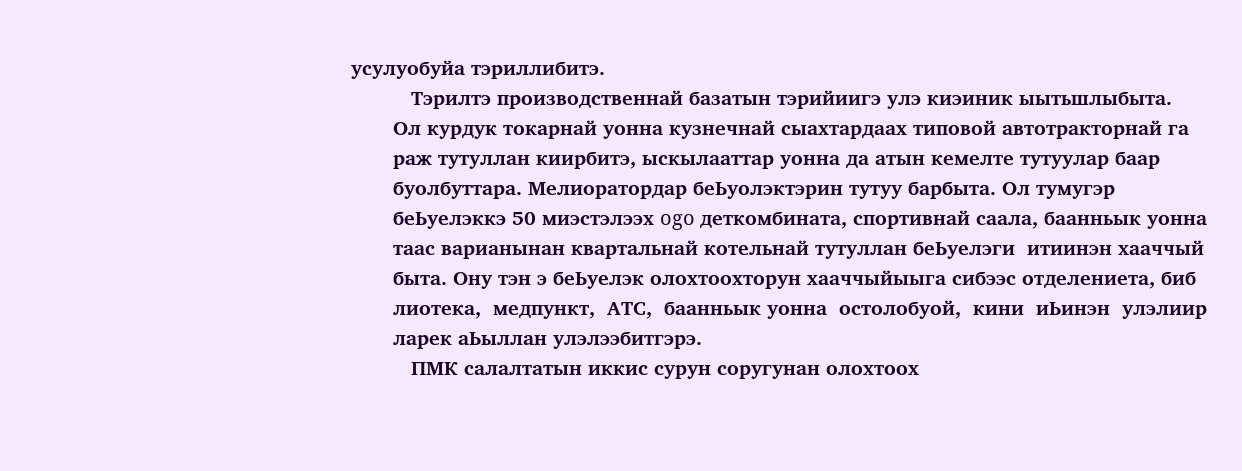усулуобуйа тэриллибитэ.
          Тэрилтэ производственнай базатын тэрийиигэ улэ киэиник ыытьшлыбыта.
       Ол курдук токарнай уонна кузнечнай сыахтардаах типовой автотракторнай га
       раж тутуллан киирбитэ, ыскылааттар уонна да атын кемелте тутуулар баар
       буолбуттара. Мелиоратордар беЬуолэктэрин тутуу барбыта. Ол тумугэр
       беЬуелэккэ 50 миэстэлээх ogo деткомбината, спортивнай саала, баанньык уонна
       таас варианынан квартальнай котельнай тутуллан беЬуелэги  итиинэн хааччый
       быта. Ону тэн э беЬуелэк олохтоохторун хааччыйыыга сибээс отделениета, биб
       лиотека,  медпункт,  АТС,  баанньык уонна  остолобуой,  кини  иЬинэн  улэлиир
       ларек аЬыллан улэлээбитгэрэ.
          ПМК салалтатын иккис сурун соругунан олохтоох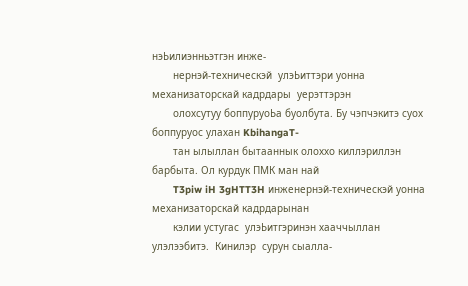нэЬилиэнньэтгэн инже-
       нернэй-техническэй  улэЬиттэри уонна механизаторскай кадрдары  уерэттэрэн
       олохсутуу боппуруоЬа буолбута. Бу чэпчэкитэ суох боппуруос улахан KbihangaT-
       тан ылыллан бытааннык олоххо киллэриллэн барбыта. Ол курдук ПМК ман най
       T3piw iH 3gHTT3H инженернэй-техническэй уонна механизаторскай кадрдарынан
       кэлии устугас  улэЬитгэринэн хааччыллан улэлээбитэ.  Кинилэр  сурун сыалла-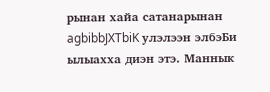рынан хайа сатанарынан agbibbJXTbiK улэлээн элбэБи ылыахха диэн этэ. Маннык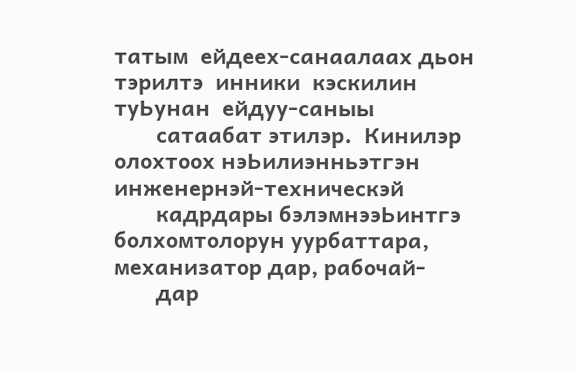татым  ейдеех-санаалаах дьон  тэрилтэ  инники  кэскилин туЬунан  ейдуу-саныы
       сатаабат этилэр.  Кинилэр олохтоох нэЬилиэнньэтгэн инженернэй-техническэй
       кадрдары бэлэмнээЬинтгэ болхомтолорун уурбаттара, механизатор дар, рабочай-
       дар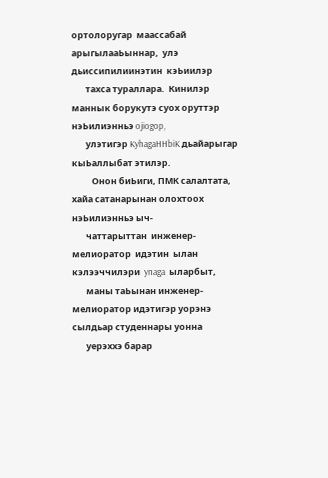ортолоругар  маассабай арыгылааЬыннар,  улэ дьиссипилиинэтин  кэЬиилэр
       тахса тураллара.  Кинилэр маннык борукутэ суох оруттэр нэЬилиэнньэ ojiogop,
       улэтигэр KyhagaHHbiK дьайарыгар кыЬаллыбат этилэр.
          Онон биЬиги, ПМК салалтата, хайа сатанарынан олохтоох нэЬилиэнньэ ыч-
       чаттарыттан  инженер-мелиоратор  идэтин  ылан  кэлээччилэри  ynaga  ыларбыт,
       маны таЬынан инженер-мелиоратор идэтигэр уорэнэ сылдьар студеннары уонна
       уерэххэ барар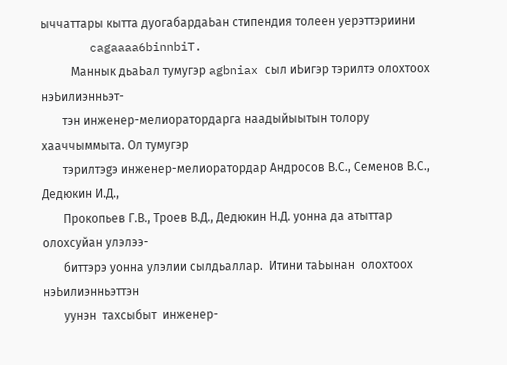ыччаттары кытта дуогабардаЬан стипендия толеен уерэттэриини
       cagaaaa6binnbiT.
          Маннык дьаЬал тумугэр agbniax сыл иЬигэр тэрилтэ олохтоох нэЬилиэнньэт-
       тэн инженер-мелиоратордарга наадыйыытын толору хааччыммыта. Ол тумугэр
       тэpилтэgэ инженер-мелиоратордар Андросов В.С., Семенов В.С., Дедюкин И.Д.,
       Прокопьев Г.В., Троев В.Д., Дедюкин Н.Д. уонна да атыттар олохсуйан улэлээ-
       биттэрэ уонна улэлии сылдьаллар.  Итини таЬынан  олохтоох нэЬилиэнньэттэн
       уунэн  тахсыбыт  инженер-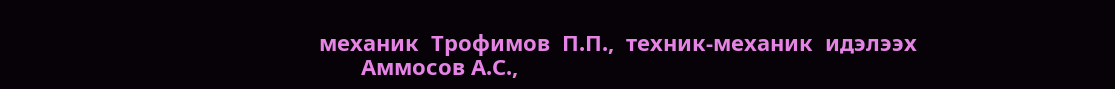механик  Трофимов  П.П.,  техник-механик  идэлээх
       Аммосов А.С.,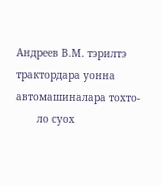Андреев В.М. тэрилтэ трактордара уонна автомашиналара тохто-
       ло суох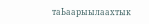таЬаарыылаахтык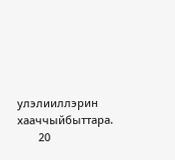улэлииллэрин хааччыйбыттара.
       20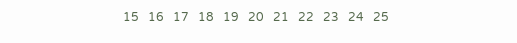15   16   17   18   19   20   21   22   23   24   25